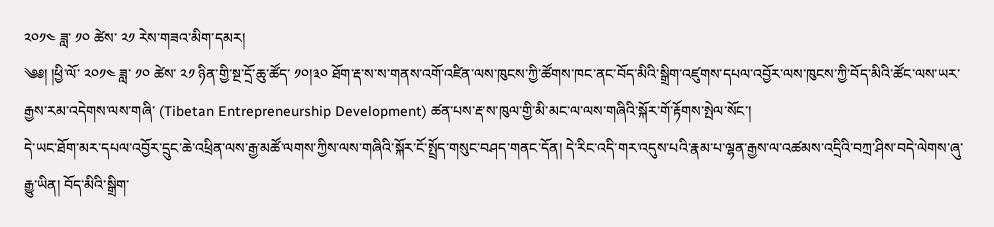༢༠༡༤ ཟླ་ ༡༠ ཚེས་ ༢༡ རེས་གཟའ་མིག་དམར།
༄༅། །ཕྱི་ལོ་ ༢༠༡༤ ཟླ་ ༡༠ ཚེས་ ༢༡ ཉིན་གྱི་སྔ་དྲོ་ཆུ་ཚོད་ ༡༠།༣༠ ཐོག་རྡ་ས་ས་གནས་འགོ་འཛིན་ལས་ཁུངས་ཀྱི་ཚོགས་ཁང་ནང་བོད་མིའི་སྒྲིག་འཛུགས་དཔལ་འབྱོར་ལས་ཁུངས་ཀྱི་བོད་མིའི་ཚོང་ལས་ཡར་རྒྱས་རམ་འདེགས་ལས་གཞི་ (Tibetan Entrepreneurship Development) ཚན་པས་རྡ་ས་ཁུལ་གྱི་མི་མང་ལ་ལས་གཞིའི་སྐོར་གོ་རྟོགས་སྤེལ་སོང་།
དེ་ཡང་ཐོག་མར་དཔལ་འབྱོར་དྲུང་ཆེ་འཕྲིན་ལས་རྒྱ་མཚོ་ལགས་ཀྱིས་ལས་གཞིའི་སྐོར་ངོ་སྤྲོད་གསུང་བཤད་གནང་དོན། དེ་རིང་འདི་གར་འདུས་པའི་རྣམ་པ་ལྷན་རྒྱས་ལ་འཚམས་འདྲིའི་བཀྲ་ཤིས་བདེ་ལེགས་ཞུ་རྒྱུ་ཡིན། བོད་མིའི་སྒྲིག་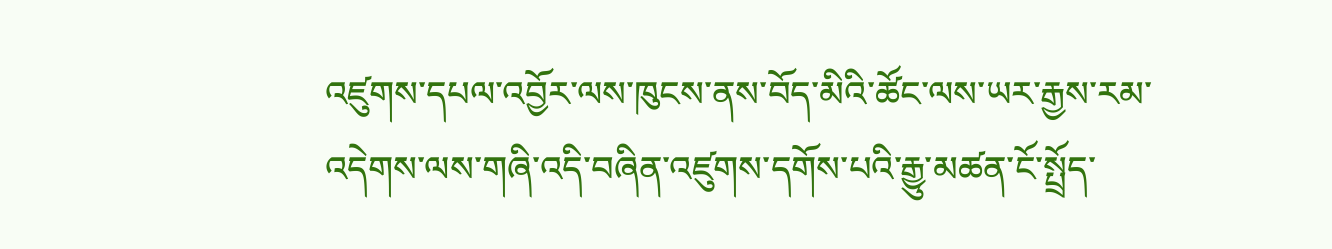འཛུགས་དཔལ་འབྱོར་ལས་ཁུངས་ནས་བོད་མིའི་ཚོང་ལས་ཡར་རྒྱས་རམ་འདེགས་ལས་གཞི་འདི་བཞིན་འཛུགས་དགོས་པའི་རྒྱུ་མཚན་ངོ་སྤྲོད་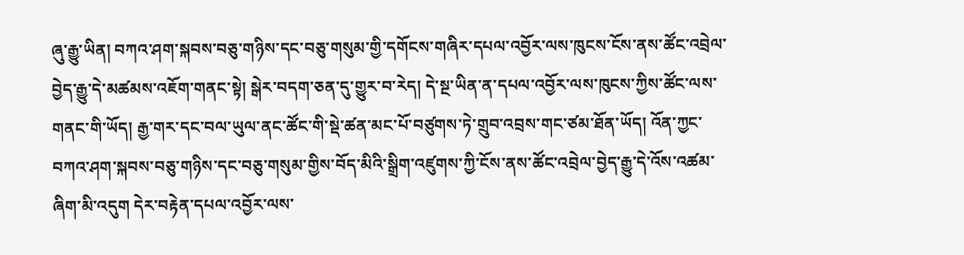ཞུ་རྒྱུ་ཡིན། བཀའ་ཤག་སྐབས་བཅུ་གཉིས་དང་བཅུ་གསུམ་གྱི་དགོངས་གཞིར་དཔལ་འབྱོར་ལས་ཁུངས་ངོས་ནས་ཚོང་འབྲེལ་བྱེད་རྒྱུ་དེ་མཚམས་འཇོག་གནང་སྟེ། སྒེར་བདག་ཅན་དུ་གྱུར་བ་རེད། དེ་སྔ་ཡིན་ན་དཔལ་འབྱོར་ལས་ཁུངས་ཀྱིས་ཚོང་ལས་གནང་གི་ཡོད། རྒྱ་གར་དང་བལ་ཡུལ་ནང་ཚོང་གི་སྡེ་ཚན་མང་པོ་བཙུགས་ཏེ་གྲུབ་འབྲས་གང་ཙམ་ཐོན་ཡོད། འོན་ཀྱང་བཀའ་ཤག་སྐབས་བཅུ་གཉིས་དང་བཅུ་གསུམ་གྱིས་བོད་མིའི་སྒྲིག་འཛུགས་ཀྱི་ངོས་ནས་ཚོང་འབྲེལ་བྱེད་རྒྱུ་དེ་འོས་འཚམ་ཞིག་མི་འདུག དེར་བརྟེན་དཔལ་འབྱོར་ལས་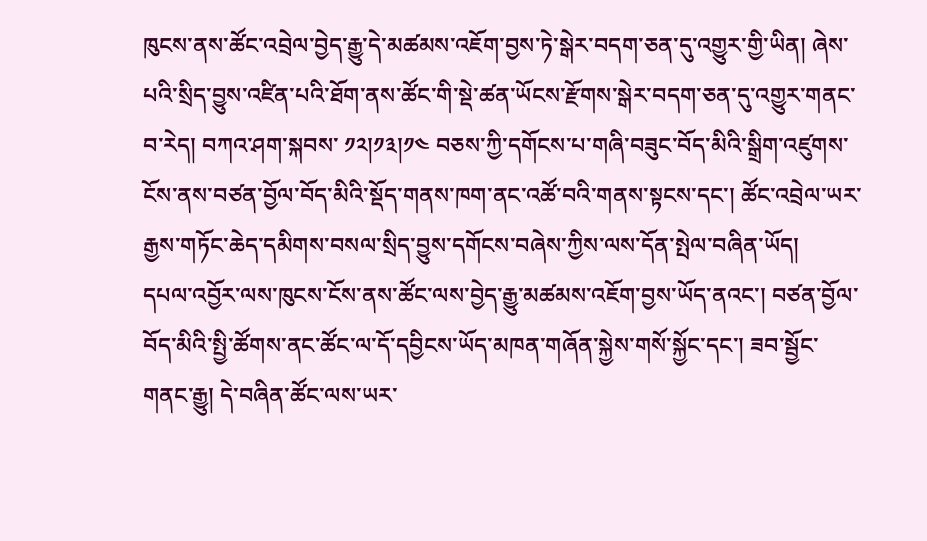ཁུངས་ནས་ཚོང་འབྲེལ་བྱེད་རྒྱུ་དེ་མཚམས་འཇོག་བྱས་ཏེ་སྒེར་བདག་ཅན་དུ་འགྱུར་གྱི་ཡིན། ཞེས་པའི་སྲིད་བྱུས་འཛིན་པའི་ཐོག་ནས་ཚོང་གི་སྡེ་ཚན་ཡོངས་རྫོགས་སྒེར་བདག་ཅན་དུ་འགྱུར་གནང་བ་རེད། བཀའ་ཤག་སྐབས་ ༡༢།༡༣།༡༤ བཅས་ཀྱི་དགོངས་པ་གཞི་བཟུང་བོད་མིའི་སྒྲིག་འཛུགས་ངོས་ནས་བཙན་བྱོལ་བོད་མིའི་སྡོད་གནས་ཁག་ནང་འཚོ་བའི་གནས་སྟངས་དང་། ཚོང་འབྲེལ་ཡར་རྒྱས་གཏོང་ཆེད་དམིགས་བསལ་སྲིད་བྱུས་དགོངས་བཞེས་ཀྱིས་ལས་དོན་སྤེལ་བཞིན་ཡོད།
དཔལ་འབྱོར་ལས་ཁུངས་ངོས་ནས་ཚོང་ལས་བྱེད་རྒྱུ་མཚམས་འཇོག་བྱས་ཡོད་ནའང་། བཙན་བྱོལ་བོད་མིའི་སྤྱི་ཚོགས་ནང་ཚོང་ལ་དོ་དབྱིངས་ཡོད་མཁན་གཞོན་སྐྱེས་གསོ་སྐྱོང་དང་། ཟབ་སྦྱོང་གནང་རྒྱུ། དེ་བཞིན་ཚོང་ལས་ཡར་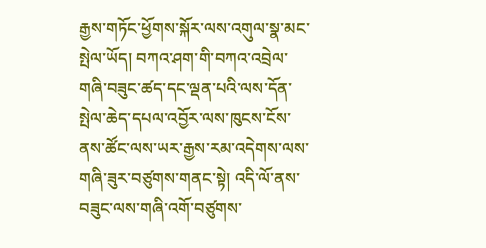རྒྱས་གཏོང་ཕྱོགས་སྐོར་ལས་འགུལ་སྣ་མང་སྤེལ་ཡོད། བཀའ་ཤག་གི་བཀའ་འབྲེལ་གཞི་བཟུང་ཚད་དང་ལྡན་པའི་ལས་དོན་སྤེལ་ཆེད་དཔལ་འབྱོར་ལས་ཁུངས་ངོས་ནས་ཚོང་ལས་ཡར་རྒྱས་རམ་འདེགས་ལས་གཞི་ཟུར་བཙུགས་གནང་སྟེ། འདི་ལོ་ནས་བཟུང་ལས་གཞི་འགོ་བཙུགས་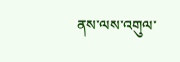ནས་ལས་འགུལ་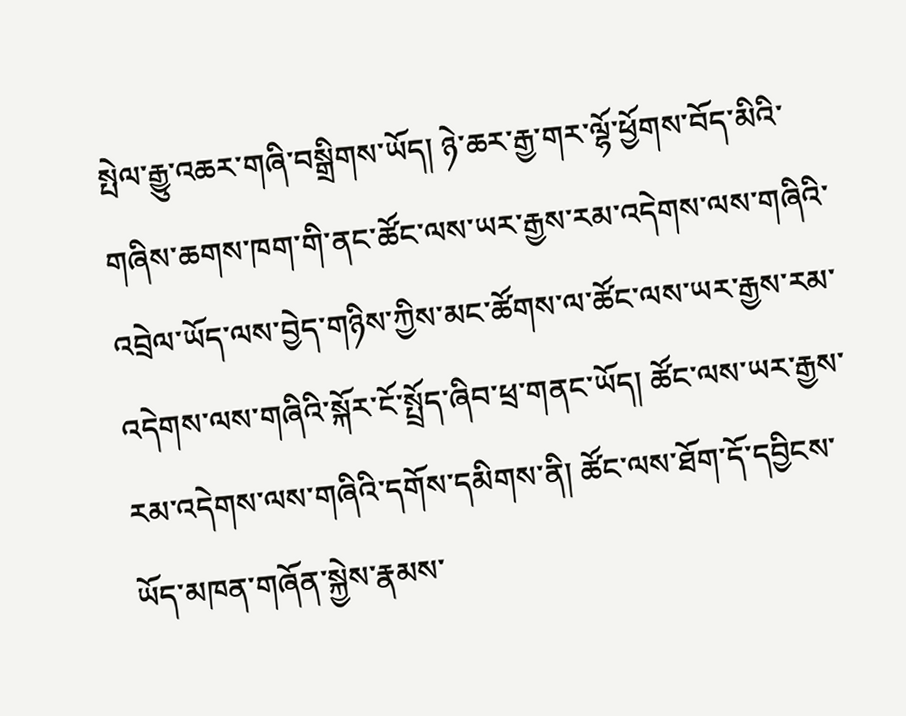སྤེལ་རྒྱུ་འཆར་གཞི་བསྒྲིགས་ཡོད། ཉེ་ཆར་རྒྱ་གར་ལྷོ་ཕྱོགས་བོད་མིའི་གཞིས་ཆགས་ཁག་གི་ནང་ཚོང་ལས་ཡར་རྒྱས་རམ་འདེགས་ལས་གཞིའི་འབྲེལ་ཡོད་ལས་བྱེད་གཉིས་ཀྱིས་མང་ཚོགས་ལ་ཚོང་ལས་ཡར་རྒྱས་རམ་འདེགས་ལས་གཞིའི་སྐོར་ངོ་སྤྲོད་ཞིབ་ཕྲ་གནང་ཡོད། ཚོང་ལས་ཡར་རྒྱས་རམ་འདེགས་ལས་གཞིའི་དགོས་དམིགས་ནི། ཚོང་ལས་ཐོག་དོ་དབྱིངས་ཡོད་མཁན་གཞོན་སྐྱེས་རྣམས་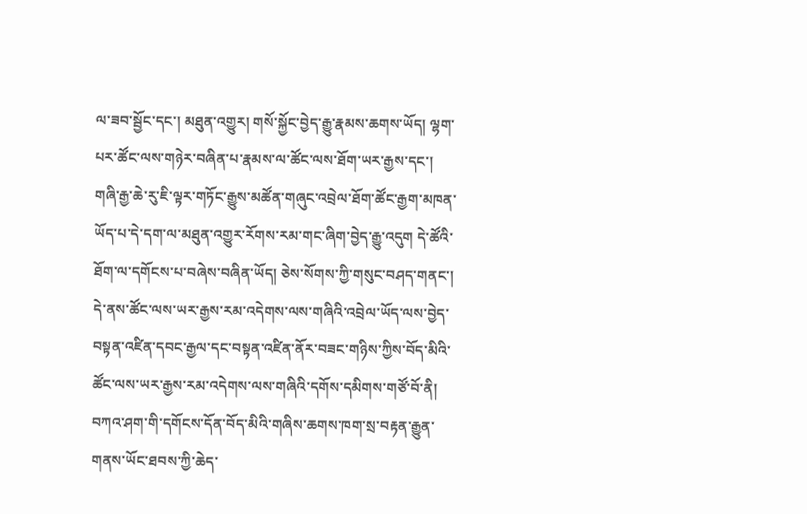ལ་ཟབ་སྦྱོང་དང་། མཐུན་འགྱུར། གསོ་སྐྱོང་བྱེད་རྒྱུ་རྣམས་ཆགས་ཡོད། ལྷག་པར་ཚོང་ལས་གཉེར་བཞིན་པ་རྣམས་ལ་ཚོང་ལས་ཐོག་ཡར་རྒྱས་དང་། གཞི་རྒྱ་ཆེ་རུ་ཇི་ལྟར་གཏོང་རྒྱུས་མཚོན་གཞུང་འབྲེལ་ཐོག་ཚོང་རྒྱག་མཁན་ཡོད་པ་དེ་དག་ལ་མཐུན་འགྱུར་རོགས་རམ་གང་ཞིག་བྱེད་རྒྱུ་འདུག དེ་ཚོའི་ཐོག་ལ་དགོངས་པ་བཞེས་བཞིན་ཡོད། ཅེས་སོགས་ཀྱི་གསུང་བཤད་གནང་།
དེ་ནས་ཚོང་ལས་ཡར་རྒྱས་རམ་འདེགས་ལས་གཞིའི་འབྲེལ་ཡོད་ལས་བྱེད་བསྟན་འཛིན་དབང་རྒྱལ་དང་བསྟན་འཛིན་ནོར་བཟང་གཉིས་ཀྱིས་བོད་མིའི་ཚོང་ལས་ཡར་རྒྱས་རམ་འདེགས་ལས་གཞིའི་དགོས་དམིགས་གཙོ་བོ་ནི། བཀའ་ཤག་གི་དགོངས་དོན་བོད་མིའི་གཞིས་ཆགས་ཁག་སྲ་བརྟན་རྒྱུན་གནས་ཡོང་ཐབས་ཀྱི་ཆེད་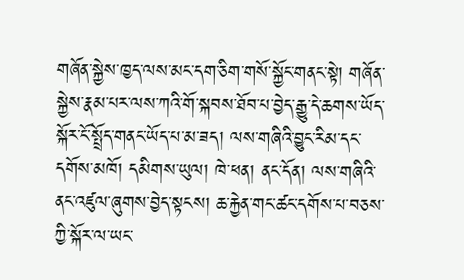གཞོན་སྐྱེས་ཁྱད་ལས་མང་དག་ཅིག་གསོ་སྐྱོང་གནང་སྟེ། གཞོན་སྐྱེས་རྣམ་པར་ལས་ཀའི་གོ་སྐབས་ཐོབ་པ་བྱེད་རྒྱུ་དེ་ཆགས་ཡོད་སྐོར་ངོ་སྤྲོད་གནང་ཡོད་པ་མ་ཟད། ལས་གཞིའི་བྱུང་རིམ་དང་དགོས་མཁོ། དམིགས་ཡུལ། ཁེ་ཕན། ནང་དོན། ལས་གཞིའི་ནང་འཛུལ་ཞུགས་བྱེད་སྟངས། ཆ་རྐྱེན་གང་ཚང་དགོས་པ་བཅས་ཀྱི་སྐོར་ལ་ཡང་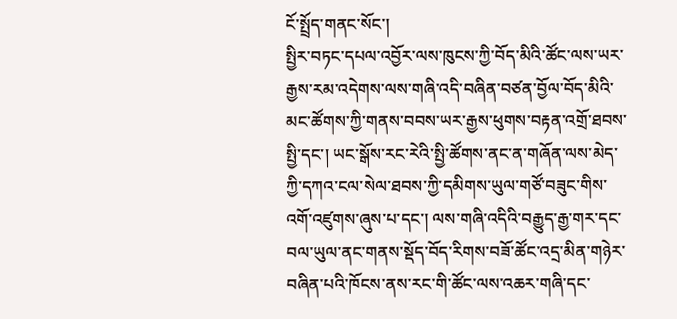ངོ་སྤྲོད་གནང་སོང་།
སྤྱིར་བཏང་དཔལ་འབྱོར་ལས་ཁུངས་ཀྱི་བོད་མིའི་ཚོང་ལས་ཡར་རྒྱས་རམ་འདེགས་ལས་གཞི་འདི་བཞིན་བཙན་བྱོལ་བོད་མིའི་མང་ཚོགས་ཀྱི་གནས་བབས་ཡར་རྒྱས་ཕུགས་བརྟན་འགྲོ་ཐབས་སྤྱི་དང་། ཡང་སྒོས་རང་རེའི་སྤྱི་ཚོགས་ནང་ན་གཞོན་ལས་མེད་ཀྱི་དཀའ་ངལ་སེལ་ཐབས་ཀྱི་དམིགས་ཡུལ་གཙོ་བཟུང་གིས་འགོ་འཛུགས་ཞུས་པ་དང་། ལས་གཞི་འདིའི་བརྒྱུད་རྒྱ་གར་དང་བལ་ཡུལ་ནང་གནས་སྡོད་བོད་རིགས་བཟོ་ཚོང་འདྲ་མིན་གཉེར་བཞིན་པའི་ཁོངས་ནས་རང་གི་ཚོང་ལས་འཆར་གཞི་དང་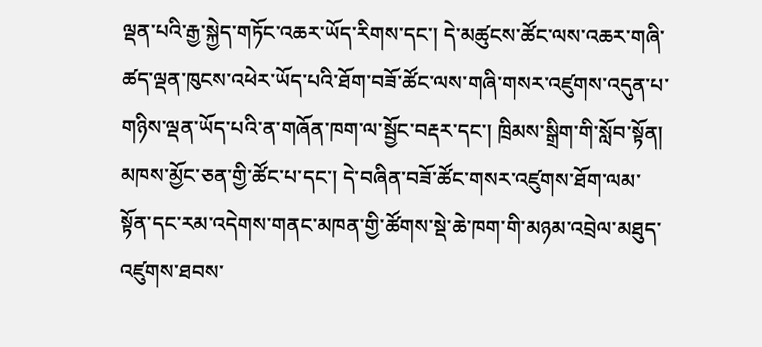ལྡན་པའི་རྒྱ་སྐྱེད་གཏོང་འཆར་ཡོད་རིགས་དང་། དེ་མཚུངས་ཚོང་ལས་འཆར་གཞི་ཚད་ལྡན་ཁུངས་འཕེར་ཡོད་པའི་ཐོག་བཟོ་ཚོང་ལས་གཞི་གསར་འཛུགས་འདུན་པ་གཉིས་ལྡན་ཡོད་པའི་ན་གཞོན་ཁག་ལ་སྦྱོང་བརྡར་དང་། ཁྲིམས་སྒྲིག་གི་སློབ་སྟོན། མཁས་མྱོང་ཅན་གྱི་ཚོང་པ་དང་། དེ་བཞིན་བཟོ་ཚོང་གསར་འཛུགས་ཐོག་ལམ་སྟོན་དང་རམ་འདེགས་གནང་མཁན་གྱི་ཚོགས་སྡེ་ཆེ་ཁག་གི་མཉམ་འབྲེལ་མཐུད་འཛུགས་ཐབས་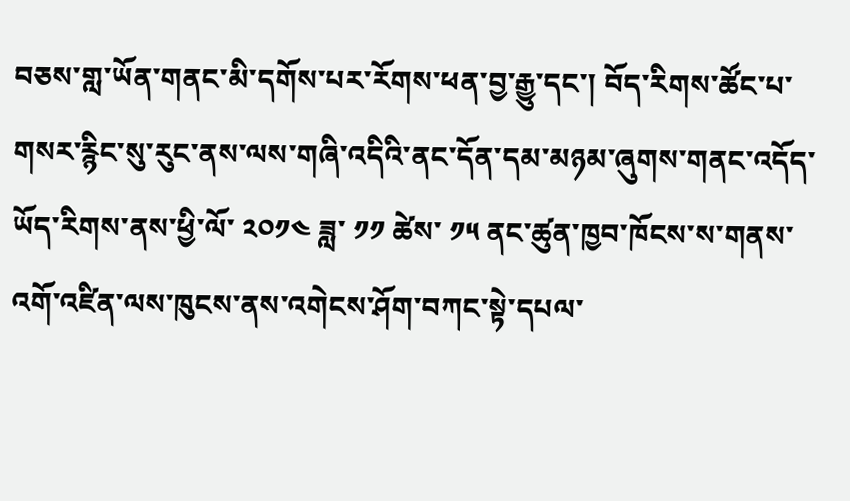བཅས་གླ་ཡོན་གནང་མི་དགོས་པར་རོགས་ཕན་བྱ་རྒྱུ་དང་། བོད་རིགས་ཚོང་པ་གསར་རྙིང་སུ་རུང་ནས་ལས་གཞི་འདིའི་ནང་དོན་དམ་མཉམ་ཞུགས་གནང་འདོད་ཡོད་རིགས་ནས་ཕྱི་ལོ་ ༢༠༡༤ ཟླ་ ༡༡ ཚེས་ ༡༥ ནང་ཚུན་ཁྱབ་ཁོངས་ས་གནས་འགོ་འཛིན་ལས་ཁུངས་ནས་འགེངས་ཤོག་བཀང་སྟེ་དཔལ་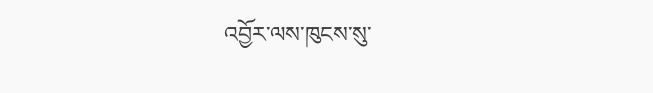འབྱོར་ལས་ཁུངས་སུ་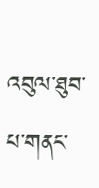འབུལ་ཐུབ་པ་གནང་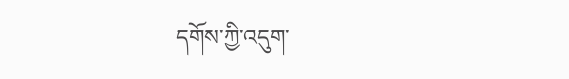དགོས་ཀྱི་འདུག་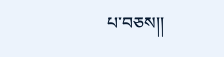པ་བཅས།།